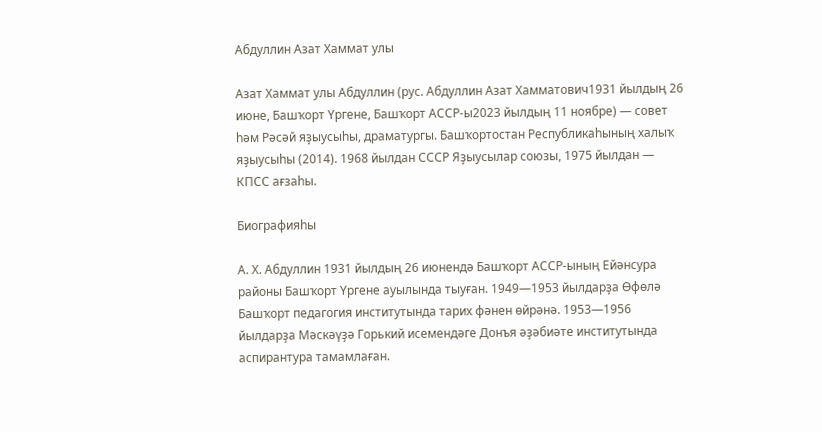Абдуллин Азат Хаммат улы

Азат Хаммат улы Абдуллин (рус. Абдуллин Азат Хамматович1931 йылдың 26 июне, Башҡорт Үргене, Башҡорт АССР-ы2023 йылдың 11 ноябре) — совет һәм Рәсәй яҙыусыһы, драматургы. Башҡортостан Республикаһының халыҡ яҙыусыһы (2014). 1968 йылдан СССР Яҙыусылар союзы, 1975 йылдан — КПСС ағзаһы.

Биографияһы

А. Х. Абдуллин 1931 йылдың 26 июнендә Башҡорт АССР-ының Ейәнсура районы Башҡорт Үргене ауылында тыуған. 1949—1953 йылдарҙа Өфөлә Башҡорт педагогия институтында тарих фәнен өйрәнә. 1953—1956 йылдарҙа Мәскәүҙә Горький исемендәге Донъя әҙәбиәте институтында аспирантура тамамлаған.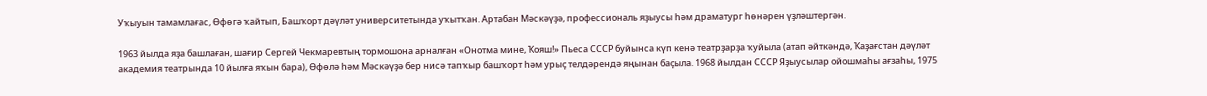Уҡыуын тамамлағас, Өфөгә ҡайтып, Башҡорт дәүләт университетында уҡытҡан. Артабан Мәскәүҙә, профессиональ яҙыусы һәм драматург һөнәрен үҙләштергән.

1963 йылда яҙа башлаған, шағир Сергей Чекмаревтың тормошона арналған «Онотма мине, Ҡояш!» Пьеса СССР буйынса күп кенә театрҙарҙа ҡуйыла (атап әйткәндә, Ҡаҙағстан дәүләт академия театрында 10 йылға яҡын бара), Өфөлә һәм Мәскәүҙә бер нисә тапҡыр башҡорт һәм урыҫ телдәрендә яңынан баҫыла. 1968 йылдан СССР Яҙыусылар ойошмаһы ағзаһы, 1975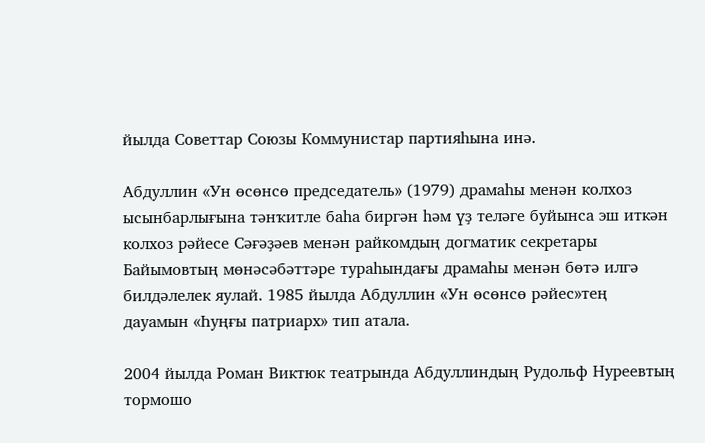йылда Советтар Союзы Коммунистар партияһына инә.

Абдуллин «Ун өсөнсө председатель» (1979) драмаһы менән колхоз ысынбарлығына тәнҡитле баһа биргән һәм үҙ теләге буйынса эш иткән колхоз рәйесе Сәғәҙәев менән райкомдың догматик секретары Байымовтың мөнәсәбәттәре тураһындағы драмаһы менән бөтә илгә билдәлелек яулай. 1985 йылда Абдуллин «Ун өсөнсө рәйес»тең дауамын «Һуңғы патриарх» тип атала.

2004 йылда Роман Виктюк театрында Абдуллиндың Рудольф Нуреевтың тормошо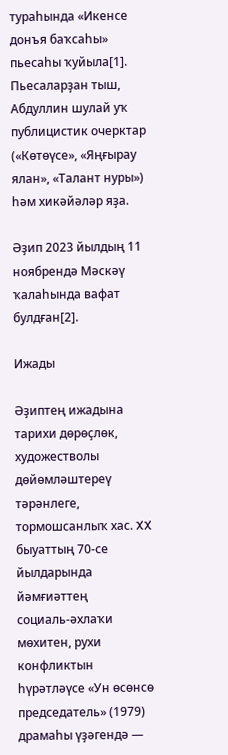тураһында «Икенсе донъя баҡсаһы» пьесаһы ҡуйыла[1]. Пьесаларҙан тыш, Абдуллин шулай уҡ публицистик очерктар («Көтөүсе», «Яңғырау ялан», «Талант нуры») һәм хикәйәләр яҙа.

Әҙип 2023 йылдың 11 ноябрендә Мәскәү ҡалаһында вафат булдған[2].

Ижады

Әҙиптең ижадына тарихи дөрөҫлөк, художестволы дөйөмләштереү тәрәнлеге, тормошсанлыҡ хас. XX быуаттың 70‑се йылдарында йәмғиәттең социаль‑әхлаҡи мөхитен, рухи конфликтын һүрәтләүсе «Ун өсөнсө председатель» (1979) драмаһы үҙәгендә —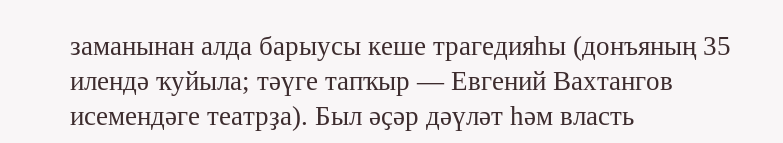заманынан алда барыусы кеше трагедияһы (донъяның 35 илендә ҡуйыла; тәүге тапҡыр — Евгений Вахтангов исемендәге театрҙа). Был әҫәр дәүләт һәм власть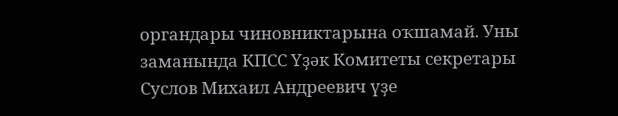органдары чиновниктарына оҡшамай. Уны заманында КПСС Үҙәк Комитеты секретары Суслов Михаил Андреевич үҙе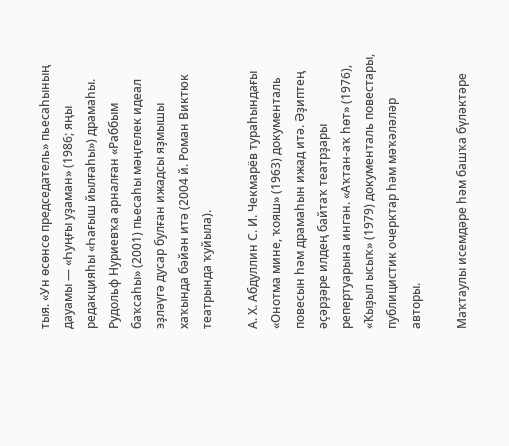тыя. «Ун өсөнсө председатель» пьесаһының дауамы — «Һуңғы уҙаман» (1986; яңы редакцияһы «Һағыш йылғаһы») драмаһы. Рудольф Нуриевҡа арналған «Раббым баҡсаһы» (2001) пьесаһы мәңгелек идеал эҙләүгә дусар булған ижадсы яҙмышы хаҡында бәйән итә (2004 й. Роман Виктюк театрында ҡуйыла).

А. Х. Абдуллин С. И. Чекмарёв тураһындағы «Онотма мине, ҡояш» (1963) документаль повесын һәм драмаһын ижад итә. Әҙиптең әҫәрҙәре илдең байтаҡ театрҙары репертуарына ингән. «Аҡтан-аҡ һөт» (1976), «Ҡыҙыл ысыҡ» (1979) документаль повестары, публицистик очерктар һәм мәҡәләләр авторы.

Маҡтаулы исемдәре һәм башҡа бүләктәре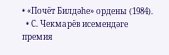• «Почёт Билдәһе» ордены (1984).
  • С. Чекмарёв исемендәге премия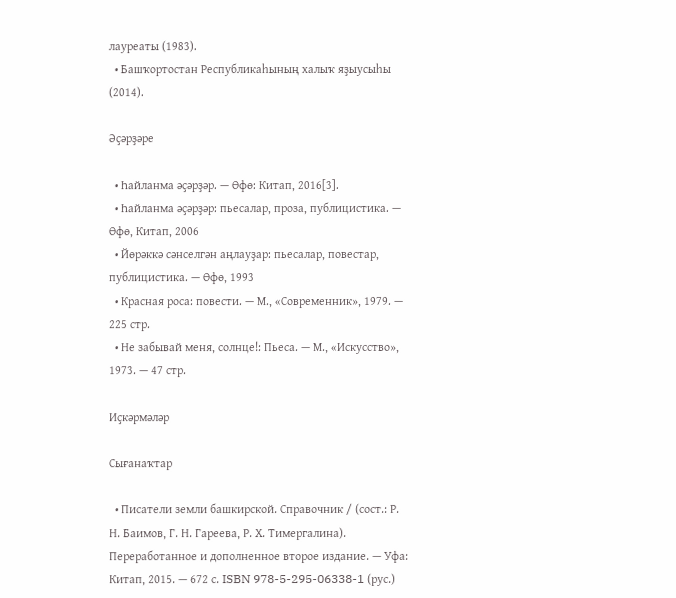лауреаты (1983).
  • Башҡортостан Республикаһының халыҡ яҙыусыһы (2014).

Әҫәрҙәре

  • Һайланма әҫәрҙәр. — Өфө: Китап, 2016[3].
  • Һайланма әҫәрҙәр: пьесалар, проза, публицистика. — Өфө, Китап, 2006
  • Йөрәккә сәнселгән аңлауҙар: пьесалар, повестар, публицистика. — Өфө, 1993
  • Красная роса: повести. — М., «Современник», 1979. — 225 стр.
  • Не забывай меня, солнце!: Пьеса. — М., «Искусство», 1973. — 47 стр.

Иҫкәрмәләр

Сығанаҡтар

  • Писатели земли башкирской. Справочник / (сост.: Р. Н. Баимов, Г. Н. Гареева, Р. Х. Тимергалина). Переработанное и дополненное второе издание. — Уфа: Китап, 2015. — 672 с. ISBN 978-5-295-06338-1 (рус.)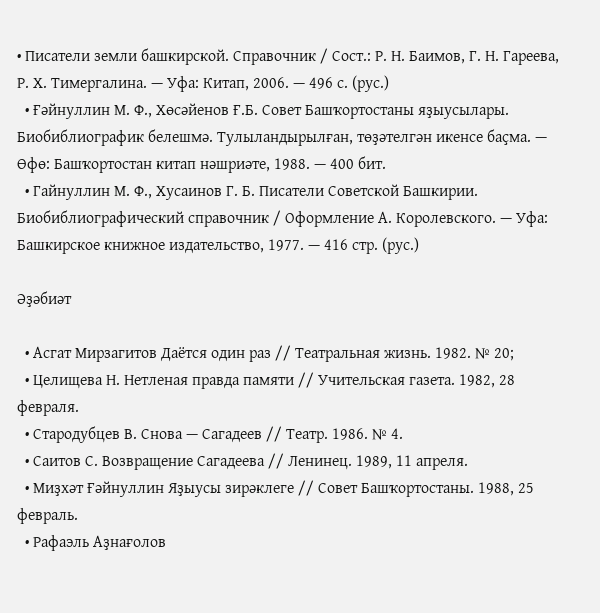• Писатели земли башкирской. Справочник / Сост.: Р. Н. Баимов, Г. Н. Гареева, Р. Х. Тимергалина. — Уфа: Китап, 2006. — 496 с. (рус.)
  • Ғәйнуллин М. Ф., Хөсәйенов Ғ.Б. Совет Башҡортостаны яҙыусылары. Биобиблиографик белешмә. Тулыландырылған, төҙәтелгән икенсе баҫма. — Өфө: Башҡортостан китап нәшриәте, 1988. — 400 бит.
  • Гайнуллин М. Ф., Хусаинов Г. Б. Писатели Советской Башкирии. Биобиблиографический справочник / Оформление А. Королевского. — Уфа: Башкирское книжное издательство, 1977. — 416 стр. (рус.)

Әҙәбиәт

  • Асгат Мирзагитов Даётся один раз // Театральная жизнь. 1982. № 20;
  • Целищева Н. Нетленая правда памяти // Учительская газета. 1982, 28 февраля.
  • Стародубцев В. Снова — Сагадеев // Театр. 1986. № 4.
  • Саитов С. Возвращение Сагадеева // Ленинец. 1989, 11 апреля.
  • Миҙхәт Ғәйнуллин Яҙыусы зирәклеге // Совет Башҡортостаны. 1988, 25 февраль.
  • Рафаэль Аҙнағолов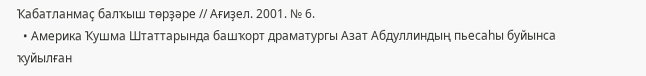Ҡабатланмаҫ балҡыш төрҙәре // Ағиҙел. 2001. № 6.
  • Америка Ҡушма Штаттарында башҡорт драматургы Азат Абдуллиндың пьесаһы буйынса ҡуйылған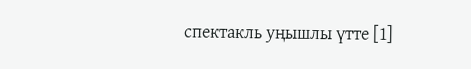спектакль уңышлы үтте [1]